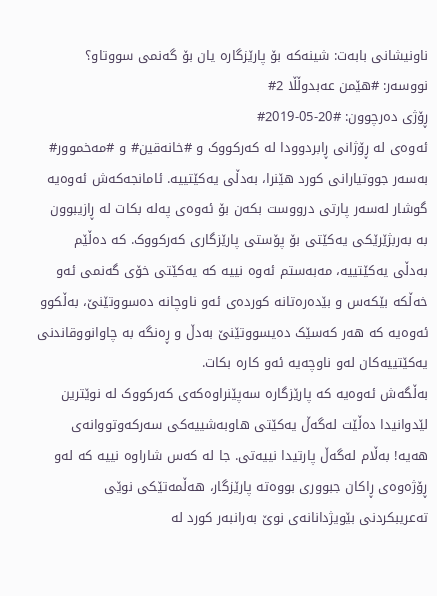ناونیشانی بابەت: شینەکە بۆ پارێزگارە یان بۆ گەنمی سووتاو؟
نووسەر: #هێمن عەبدوڵڵا 2#
ڕۆژی دەرچوون: #20-05-2019#
ئەوەی لە ڕۆژانی ڕابردوودا لە کەرکووک و #خانەقین# و #مەخموور# بەسەر جووتیارانی کورد هێنرا، بەدڵی یەکێتییە. ئامانجەکەش ئەوەیە گوشار لەسەر پارتی درووست بکەن بۆ ئەوەی پەلە بکات لە ڕازیبوون بە بەربژێرێکی یەکێتی بۆ پۆستی پارێزگاری کەرکووک. کە دەڵێم بەدڵی یەکێتییە، مەبەستم ئەوە نییە کە یەکێتی خۆی گەنمی ئەو خەڵکە بێکەس و بێدەرەتانە کوردەی ئەو ناوچانە دەسووتێنێ، بەڵکوو ئەوەیە کە هەر کەسێک دەیسووتێنێ بەدڵ و ڕەنگە بە چاوانووقاندنی یەکێتییەکان لەو ناوچەیە ئەو کارە بکات.
بەڵگەش ئەوەیە کە پارێزگارە سەپێنراوەکەی کەرکووک لە نوێترین لێدوانیدا دەڵێت لەگەڵ یەکێتی هاوبەشییەکی سەرکەوتووانەی هەیە! بەڵام لەگەڵ پارتیدا نییەتی. جا لە کەس شاراوە نییە کە لەو ڕۆژەوەی ڕاکان جبووری بووەتە پارێزگار، هەڵمەتێکی نوێی تەعریبکردنی بێویژدانانەی نوێ بەرانبەر کورد لە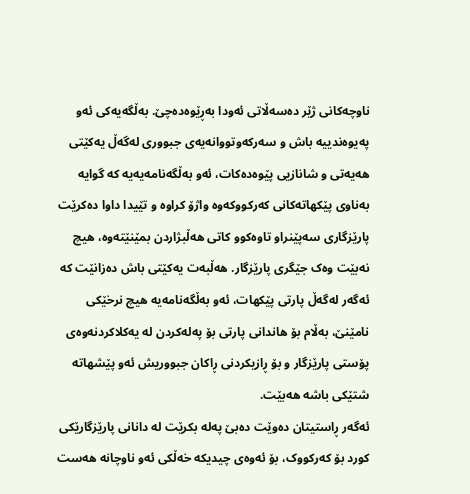ناوچەکانی ژێر دەسەڵاتی ئەودا بەڕێوەدەچێ. بەڵگەیەکی ئەو پەیوەندییە باش و سەرکەوتووانەیەی جبووری لەگەڵ یەکێتی هەیەتی و شانازیی پێوەدەکات، ئەو بەڵگەنامەیەیە کە گوایە بەناوی پێکهاتەکانی کەرکووکەوە واژۆ کراوە و تێیدا داوا دەکرێت پارێزگاری سەپێنراو تاوەکوو کاتی هەڵبژاردن بمێنێتەوە، هیچ نەبێت وەک جێگری پارێزگار. هەڵبەت یەکێتی باش دەزانێت کە ئەگەر لەگەڵ پارتی پێکهات، ئەو بەڵگەنامەیە هیچ نرخێکی نامێنێ، بەڵام بۆ هاندانی پارتی بۆ پەلەکردن لە یەکلاکردنەوەی پۆستی پارێزگار و بۆ ڕازیکردنی ڕاکان جبووریش ئەو پێشهاتە شتێکی باشە هەبێت.
ئەگەر ڕاستیتان دەوێت دەبێ پەلە بکرێت لە دانانی پارێزگارێکی کورد بۆ کەرکووک، بۆ ئەوەی چیدیکە خەڵکی ئەو ناوچانە هەست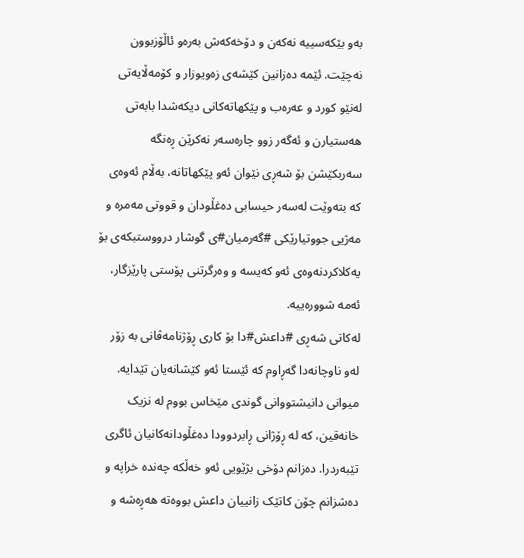بەو بێکەسییە نەکەن و دۆخەکەش بەرەو ئاڵۆزبوون نەچێت. ئێمە دەزانین کێشەی زەویوزار و کۆمەڵایەتی لەنێو کورد و عەرەب و پێکهاتەکانی دیکەشدا بابەتی هەستیارن و ئەگەر زوو چارەسەر نەکرێن ڕەنگە سەربکێشن بۆ شەڕی نێوان ئەو پێکهاتانە، بەڵام ئەوەی کە بتەوێت لەسەر حیسابی دەغڵودان و قووتی مەمرە و مەژیی جووتیارێکی #گەرمیان#ی گوشار درووستبکەی بۆ یەکلاکردنەوەی ئەو کەیسە و وەرگرتنی پۆستی پارێزگار، ئەمە شوورەییە.
لەکاتی شەڕی #داعش#دا بۆ کاری ڕۆژنامەڤانی بە زۆر لەو ناوچانەدا گەڕاوم کە ئێستا ئەو کێشانەیان تێدایە. میوانی دانیشتووانی گوندی مێخاس بووم لە نزیک خانەقین، کە لە ڕۆژانی ڕابردوودا دەغڵودانەکانیان ئاگری تێبەردرا. دەزانم دۆخی بژێویی ئەو خەڵکە چەندە خراپە و دەشزانم چۆن کاتێک زانییان داعش بووەتە هەڕەشە و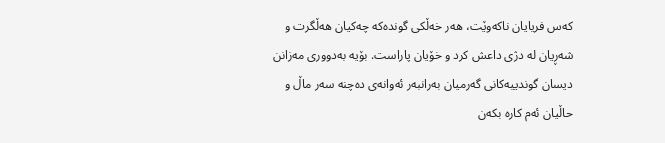کەس فریایان ناکەوێت، هەر خەڵکی گوندەکە چەکیان هەڵگرت و شەڕیان لە دژی داعش کرد و خۆیان پاراست. بۆیە بەدووری مەزانن دیسان گوندییەکانی گەرمیان بەرانبەر ئەوانەی دەچنە سەر ماڵ و حاڵیان ئەم کارە بکەن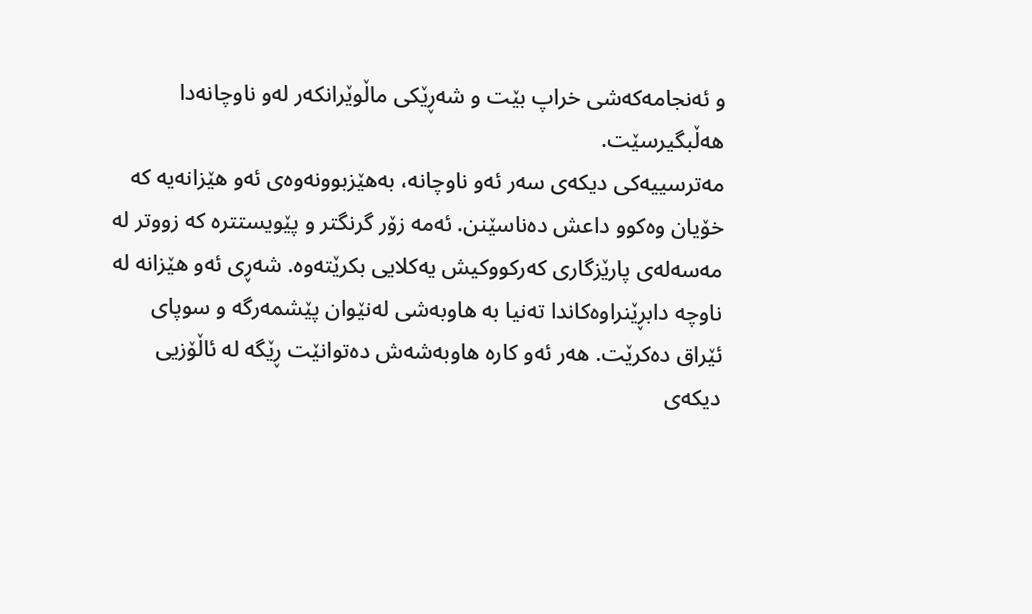و ئەنجامەکەشی خراپ بێت و شەڕێکی ماڵوێرانکەر لەو ناوچانەدا هەڵبگیرسێت.
مەترسییەکی دیکەی سەر ئەو ناوچانە، بەهێزبوونەوەی ئەو هێزانەیە کە خۆیان وەکوو داعش دەناسێنن. ئەمە زۆر گرنگتر و پێویستترە کە زووتر لە مەسەلەی پارێزگاری کەرکووکیش یەکلایی بکرێتەوە. شەڕی ئەو هێزانە لە ناوچە دابڕێنراوەکاندا تەنیا بە هاوبەشی لەنێوان پێشمەرگە و سوپای ئێراق دەکرێت. هەر ئەو کارە هاوبەشەش دەتوانێت ڕێگە لە ئاڵۆزیی دیکەی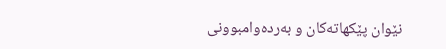نێوان پێکهاتەکان و بەردەوامبوونی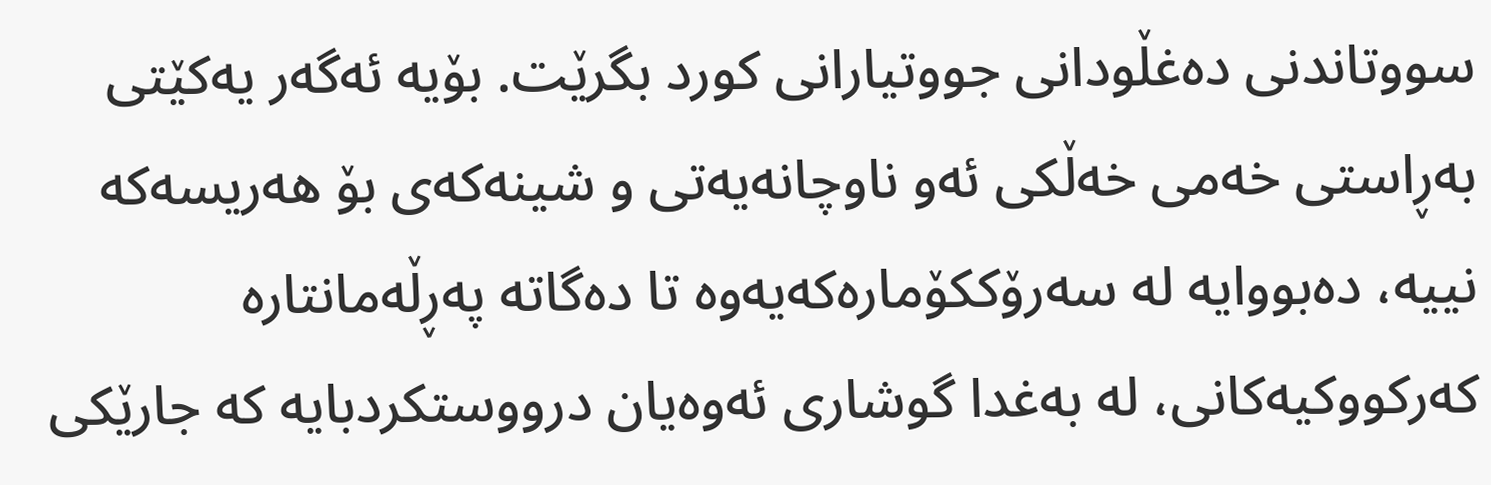سووتاندنی دەغڵودانی جووتیارانی کورد بگرێت. بۆیە ئەگەر یەکێتی بەڕاستی خەمی خەڵکی ئەو ناوچانەیەتی و شینەکەی بۆ هەریسەکە نییە، دەبووایە لە سەرۆککۆمارەکەیەوە تا دەگاتە پەڕڵەمانتارە کەرکووکیەکانی، لە بەغدا گوشاری ئەوەیان درووستکردبایە کە جارێکی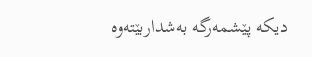دیکە پێشمەرگە بەشداربێتەوە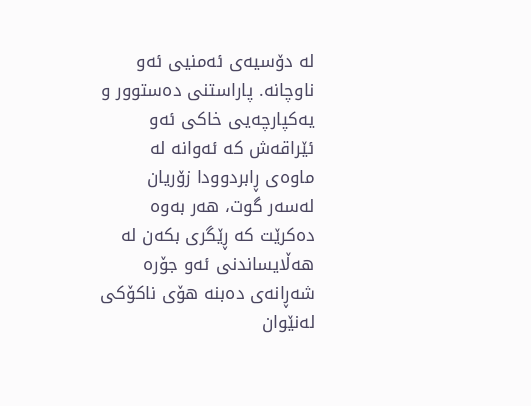لە دۆسیەی ئەمنیی ئەو ناوچانە. پاراستنی دەستوور و یەکپارچەیی خاکی ئەو ئێراقەش کە ئەوانە لە ماوەی ڕابردوودا زۆریان لەسەر گوت، هەر بەوە دەکرێت کە ڕێگری بکەن لە هەڵایساندنی ئەو جۆرە شەڕانەی دەبنە هۆی ناکۆکی لەنێوان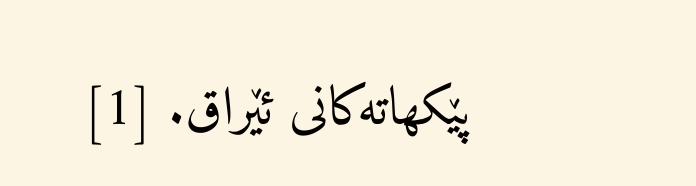پێکهاتەکانی ئێراق. [1]